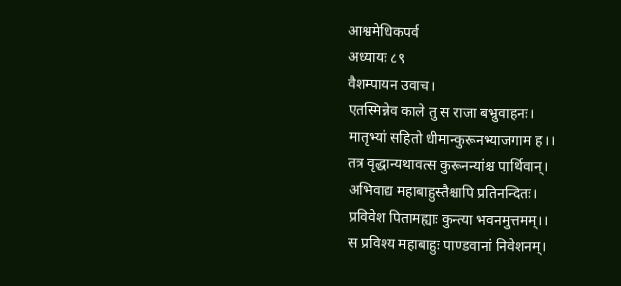आश्वमेधिकपर्व
अध्यायः ८९
वैशम्पायन उवाच।
एतस्मिन्नेव काले तु स राजा बभ्रुवाहनः।
मातृभ्यां सहितो धीमान्कुरूनभ्याजगाम ह।।
तत्र वृद्धान्यथावत्स कुरूनन्यांश्च पार्थिवान्।
अभिवाद्य महाबाहुस्तैश्चापि प्रतिनन्दितः।
प्रविवेश पितामह्याः कुन्त्या भवनमुत्तमम्।।
स प्रविश्य महाबाहुः पाण्डवानां निवेशनम्।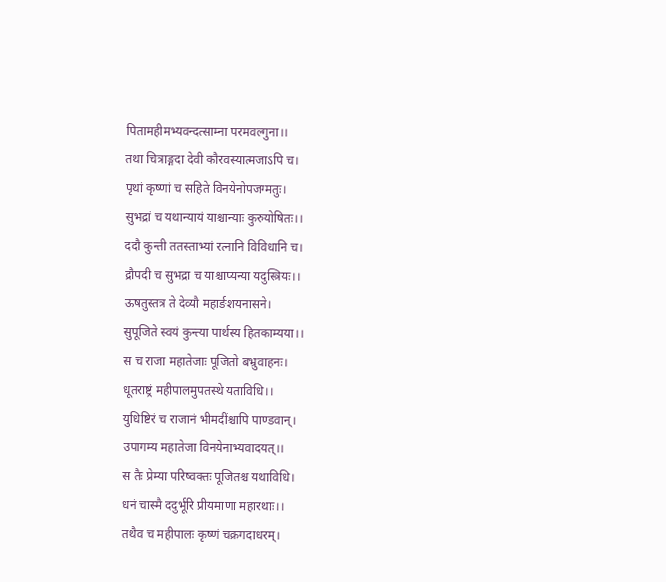पितामहीमभ्यवन्दत्साम्ना परमवल्गुना।।
तथा चित्राङ्गदा देवी कौरवस्यात्मजाऽपि च।
पृथां कृष्णां च सहिते विनयेनोपजग्मतुः।
सुभद्रां च यथान्यायं याश्चान्याः कुरुयोषितः।।
ददौ कुन्ती ततस्ताभ्यां रत्नानि विविधानि च।
द्रौपदी च सुभद्रा च याश्चाप्यन्या यदुस्त्रियः।।
ऊषतुस्तत्र ते देव्यौ महार्ङशयनासने।
सुपूजिते स्वयं कुन्त्या पार्थस्य हितकाम्यया।।
स च राजा महातेजाः पूजितो बभ्रुवाहनः।
धूतराष्ट्रं महीपालमुपतस्थे यताविधि।।
युधिष्टिरं च राजानं भीमदींश्चापि पाण्डवान्।
उपागम्य महातेजा विनयेनाभ्यवादयत्।।
स तैः प्रेम्या परिष्वक्तः पूजितश्च यथाविधि।
धनं चास्मै ददुर्भूरि प्रीयमाणा महारथाः।।
तथैव च महीपालः कृष्णं चक्रगदाधरम्।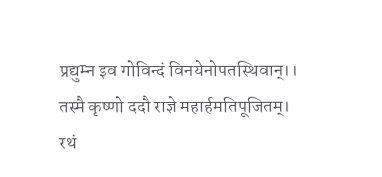प्रद्युम्न इव गोविन्दं विनयेनोपतस्थिवान्।।
तस्मै कृष्णो ददौ राज्ञे महार्हमतिपूजितम्।
रथं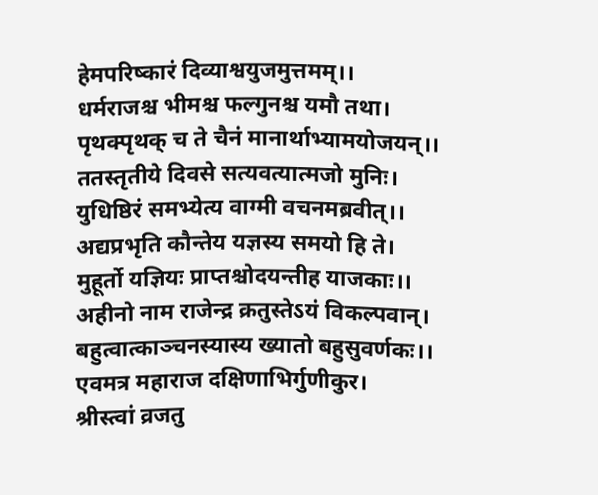हेमपरिष्कारं दिव्याश्वयुजमुत्तमम्।।
धर्मराजश्च भीमश्च फल्गुनश्च यमौ तथा।
पृथक्पृथक् च ते चैनं मानार्थाभ्यामयोजयन्।।
ततस्तृतीये दिवसे सत्यवत्यात्मजो मुनिः।
युधिष्ठिरं समभ्येत्य वाग्मी वचनमब्रवीत्।।
अद्यप्रभृति कौन्तेय यज्ञस्य समयो हि ते।
मुहूर्तो यज्ञियः प्राप्तश्चोदयन्तीह याजकाः।।
अहीनो नाम राजेन्द्र क्रतुस्तेऽयं विकल्पवान्।
बहुत्वात्काञ्चनस्यास्य ख्यातो बहुसुवर्णकः।।
एवमत्र महाराज दक्षिणाभिर्गुणीकुर।
श्रीस्त्वां व्रजतु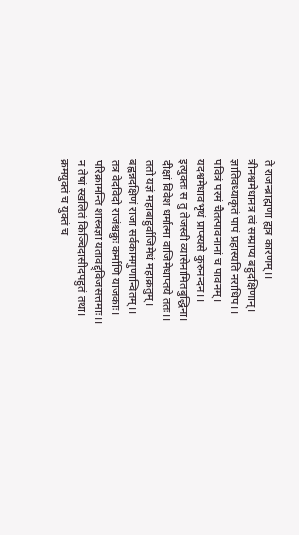ते राजन्ब्राह्मणा ह्यत्र कारणम्।।
त्रीनश्वमेधानत्र त्वं सम्प्राप्य बहुदक्षिणान्।
ज्ञातिवध्याकृतं पापं प्रहास्यति नराधिप।।
पवित्रं परमं चैतत्पावनानां च पावनम्।
यदश्वमेधावभृथं प्राप्स्यसे कुरुनन्दन।।
इत्युक्तः स तु तेजस्वी व्यासेनामितबुद्धिना।
दीक्षां विवेश धर्मात्मा वाजिमेधाप्तये ततः।।
ततो यज्ञं महाबाहुर्वाजिमेधं महाक्रतुम्।
बह्वन्नदक्षिणं राजा सर्वकामगुणान्वितम्।।
तत्र वेदविदो राजंश्चक्रुः कर्माणि याजकाः।
परिक्रामन्ति शास्त्रज्ञा यतावद्द्विजसत्तमाः।।
न तेषां स्खलितं किञ्चिदासीदपहुतं तथा।
क्रमयुक्तं च युक्तं च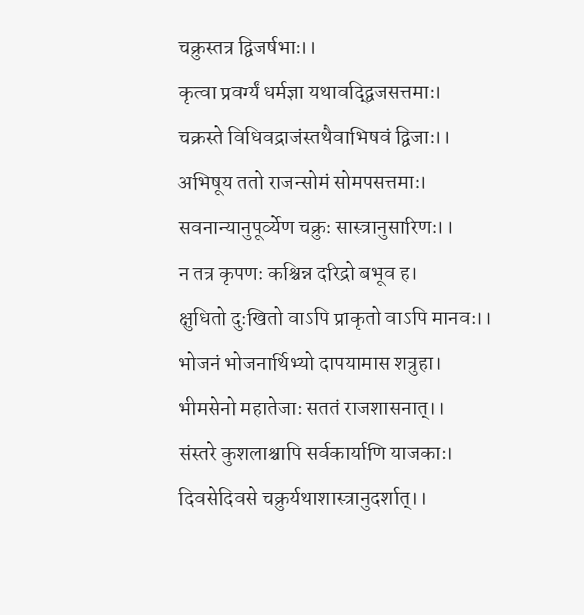चक्रुस्तत्र द्विजर्षभाः।।
कृत्वा प्रवर्ग्यं धर्मज्ञा यथावद्द्विजसत्तमाः।
चक्रस्ते विधिवद्राजंस्तथैवाभिषवं द्विजाः।।
अभिषूय ततो राजन्सोमं सोमपसत्तमाः।
सवनान्यानुपूर्व्येण चक्रुः सास्त्रानुसारिणः।।
न तत्र कृपणः कश्चिन्न दरिद्रो बभूव ह।
क्षुधितो दुःखितो वाऽपि प्राकृतो वाऽपि मानवः।।
भोजनं भोजनार्थिभ्यो दापयामास शत्रुहा।
भीमसेनो महातेजाः सततं राजशासनात्।।
संस्तरे कुशलाश्चापि सर्वकार्याणि याजकाः।
दिवसेदिवसे चक्रुर्यथाशास्त्रानुदर्शात्।।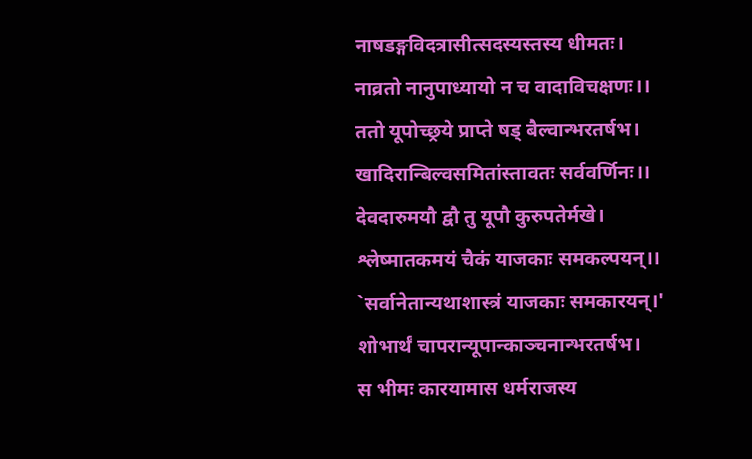नाषडङ्गविदत्रासीत्सदस्यस्तस्य धीमतः।
नाव्रतो नानुपाध्यायो न च वादाविचक्षणः।।
ततो यूपोच्छ्रये प्राप्ते षड् बैल्वान्भरतर्षभ।
खादिरान्बिल्वसमितांस्तावतः सर्ववर्णिनः।।
देवदारुमयौ द्वौ तु यूपौ कुरुपतेर्मखे।
श्लेष्मातकमयं चैकं याजकाः समकल्पयन्।।
`सर्वानेतान्यथाशास्त्रं याजकाः समकारयन्।'
शोभार्थं चापरान्यूपान्काञ्चनान्भरतर्षभ।
स भीमः कारयामास धर्मराजस्य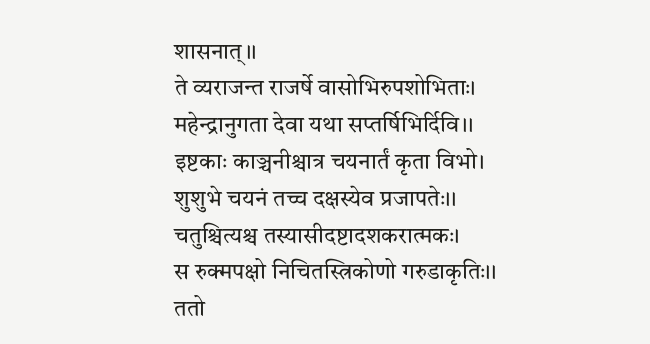शासनात्।।
ते व्यराजन्त राजर्षे वासोभिरुपशोभिताः।
महेन्द्रानुगता देवा यथा सप्तर्षिभिर्दिवि।।
इष्टकाः काञ्चनीश्चात्र चयनार्तं कृता विभो।
शुशुभे चयनं तच्च दक्षस्येव प्रजापतेः।।
चतुश्चित्यश्च तस्यासीदष्टादशकरात्मकः।
स रुक्मपक्षो निचितस्त्रिकोणो गरुडाकृतिः।।
ततो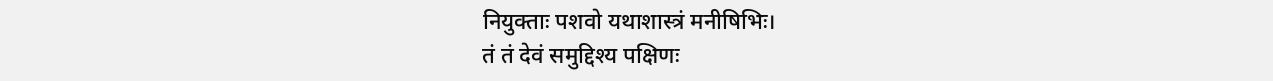नियुक्ताः पशवो यथाशास्त्रं मनीषिभिः।
तं तं देवं समुद्दिश्य पक्षिणः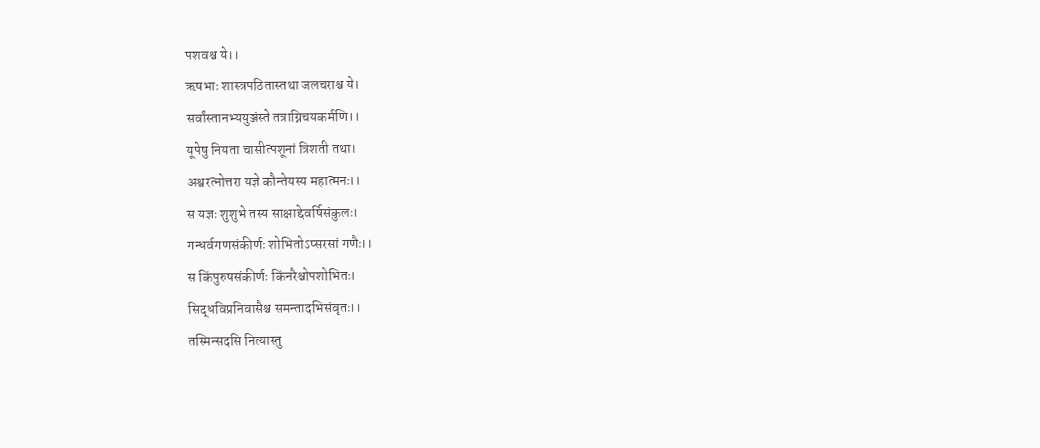पशवश्च ये।।
ऋषभाः शास्त्रपठितास्तथा जलचराश्च ये।
सर्वांस्तानभ्ययुञ्जंस्ते तत्राग्निचयकर्मणि।।
यूपेषु नियता चासीत्पशूनां त्रिशती तथा।
अश्वरत्नोत्तरा यज्ञे कौन्तेयस्य महात्मनः।।
स यज्ञः शुशुभे तस्य साक्षाद्देवर्षिसंकुलः।
गन्धर्वगणसंकीर्णः शोभितोऽप्सरसां गणैः।।
स किंपुरुषसंकीर्णः किंनरैश्चोपशोभितः।
सिद्धविप्रनिवासैश्च समन्तादभिसंवृतः।।
तस्मिन्सदसि नित्यास्तु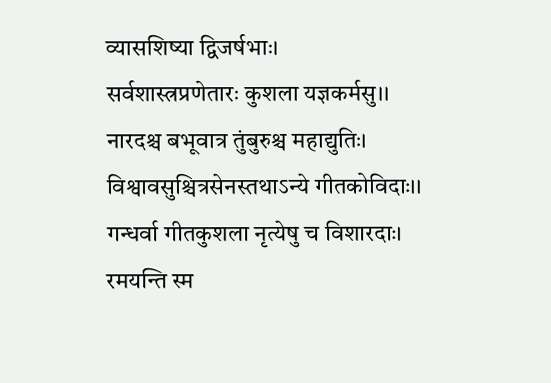व्यासशिष्या द्विजर्षभाः।
सर्वशास्त्रप्रणेतारः कुशला यज्ञकर्मसु।।
नारदश्च बभूवात्र तुंबुरुश्च महाद्युतिः।
विश्वावसुश्चित्रसेनस्तथाऽन्ये गीतकोविदाः।।
गन्धर्वा गीतकुशला नृत्येषु च विशारदाः।
रमयन्ति स्म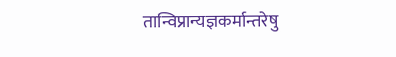तान्विप्रान्यज्ञकर्मान्तरेषु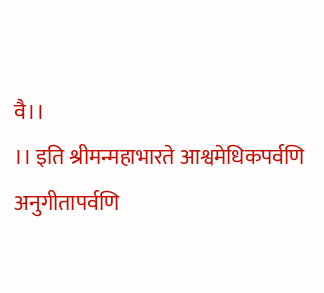वै।।
।। इति श्रीमन्महाभारते आश्वमेधिकपर्वणि
अनुगीतापर्वणि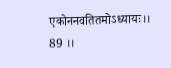एकोननवतितमोऽध्यायः।। 89 ।।